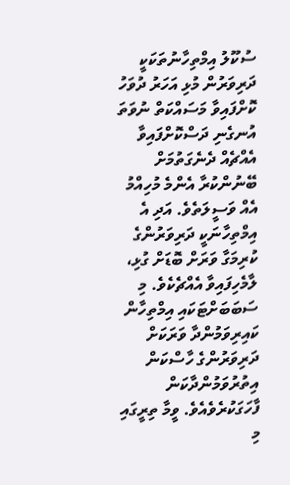ސުކޫލު އިމްތިހާނުތަކަކީ ދަރިވަރުން މުޅި އަހަރު ދުވަހު ކޮށްފައިވާ މަސައްކަތް ނުވަތަ އުނގެނި ދަސްކޮށްފައިވާ އެއްޗެއް ދެނެގަތުމަށް ބޭނުންކުރާ އެންމެ މުހިއްމު އެއް ވަސީލަތެވެ. އަދި އެ އިމްތިހާނަކީ ދަރިވަރުންގެ ކުރިމަގާ ވަރަށް ބޮޑަށް ގުޅި، ލާމެހިފައިވާ އެއްޗެކެވެ. މި ސަބަބަށްޓަކައި އިމްތިހާން ކައިރިވަމުންދާ ވަރަކަށް ދަރިވަރުންގެ ހާސްކަން އިތުރުވަމުންދާކަން ފާހަގަކުރެވެއެވެ. ވީމާ ތިރީގައި މި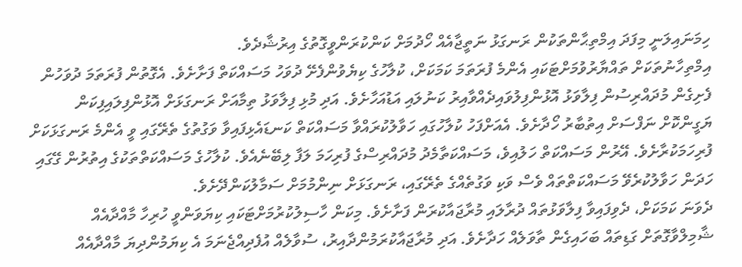ހިމަނައިލަނީ މިފަދަ އިމްތިޙާންތަކުން ރަނގަޅު ނަތީޖާއެއް ހޯދުމަށް ކަންކުރަންވީގޮތުގެ އިރުޝާދެވެ.
އިމްތިހާނުތަކަށް ތައްޔާރުވުމަށްޓަކައި އެންމެ ފުރަތަމަ ކަމަކަށް، ކުލާހުގެ ކިޔެވުންފެށޭ ދުވަހު މަސައްކަތް ފަށާށެވެ. އެގޮތުން ފުރަތަމަ ދުވަހުން ފެށިގެން މުދައްރިސުން ފިލާވަޅު އޮޅުންފިލުވައިދެއްވާއިރު ކަނުލައި އަޑުއަހާށެވެ. އަދި މުޅި ފިލާވަޅު ތިމާއަށް ރަނގަޅަށް އޮޅުންފިލައިފިކަން ޔަގީންކޮށް ނަފްސަށް އިތުބާރު ހޯދާށެވެ. އެއަށްފަހު ކުލާހުގައި ހަވާލުކުރައްވާ މަސައްކަތް ކަނޑައެޅިފައިވާ ވަގުތުގެ ތެރޭގައި ވީ އެންމެ ރަނގަޅަކަށް ފުރިހަމަކުރާށެވެ. އޭރުން މަސައްކަތް ހަލުއިވެ، މަސައްކަތާމެދު މުދައްރިސްގެ ފުރިހަމަ ލަފާ ލިބޭނެއެވެ. ކުލާހުގެ މަސައްކަތްތަކުގެ އިތުރުން ގޭގައި ހަދަން ހަވާލުކުރެވޭ މަސައްކަތްތައް ވެސް ވަކި ވަގުތެއްގެ ތެރޭގައި، ރަނގަޅަށް ނިންމުމަށް ސަމާލުކަންދޭށެވެ.
ދެވަނަ ކަމަކަށް، ދެވިފައިވާ ފިލާވަޅުތައް ދުރާލައި މުރާޖައާކުރަން ފަށާށެވެ. މިކަން ހާސިލުކުރުމަށްޓަކައި ކިޔަވަންވީ ހުރިހާ މާއްދާއެއް ޝާމިލްވާގޮތަށް ގަޑިތައް ބަހައިގެން ތާވަލެއް ހަދާށެވެ. އަދި މުރާޖައާކުރަމުންދާއިރު، ސުވާލެއް އުފެދިއްޖެނަމަ އެ ކިޔަމުންދިޔަ މާއްދާއެއް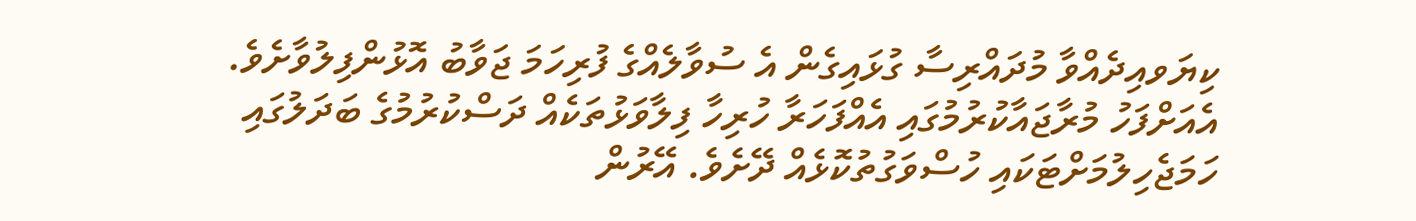ކިޔަވއިދެއްވާ މުދައްރިސާ ގުޅައިގެން އެ ސުވާލެއްގެ ފުރިހަމަ ޖަވާބު އޮޅުންފިލުވާށެވެ. އެއަށްފަހު މުރާޖައާކުރުމުގައި އެއްފަހަރާ ހުރިހާ ފިލާވަޅުތަކެއް ދަސްކުރުމުގެ ބަދަލުގައި ހަމަޖެހިލުމަށްޓަކައި ހުސްވަގުތުކޮޅެއް ދޭށެވެ. އޭރުން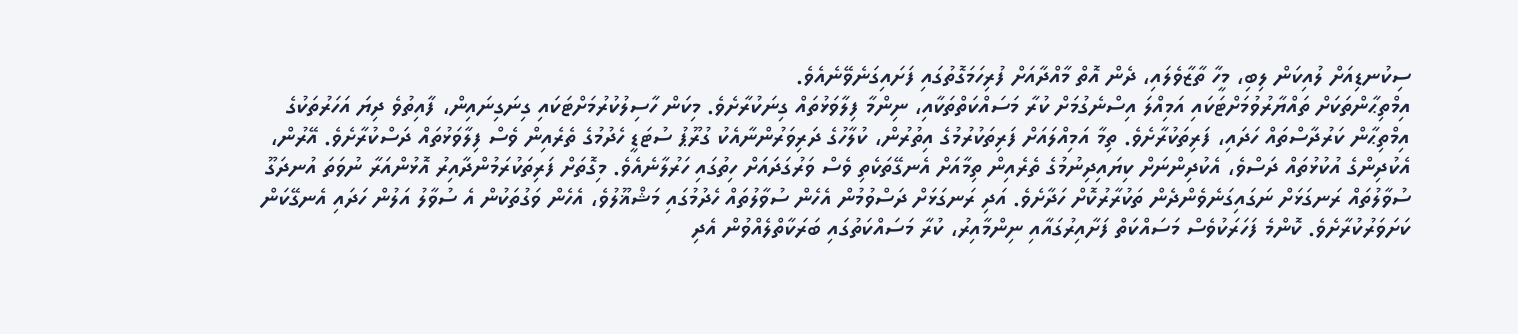ސިކުނޑިއަށް ލުއިކަން ލިބި، މީހާ ތާޒާވެލައި، ދެން އޮތް މާއްދާއަށް ފުރިހަމަގޮތުގައި ފަށައިގަނެވޭނެއެވެ.
އިމްތިޙާންތަކަށް ތައްޔާރުވުމަށްޓަކައި އަމިއްލަ އިސްނެގުމަށް ކުރާ މަސައްކަތްތަކާއި، ނިންމާ ފިލާވަޅުތައް ގިނަކުރާށެވެ. މިކަން ހާސިލުކުރުމަށްޓަކައި ގިނަގިނައިން، ފާއިތުވެ ދިޔަ އަހަރުތަކުގެ އިމްތިޙާން ކަރުދާސްތައް ހަދައި، ފަރިތަކުރާށެވެ. ތިމާ އަމިއްލައަށް ފަރިތަކުރުމުގެ އިތުރުން، ކުލާހުގެ ދަރިވަރުންނާއެކު ގުރޫޕު ސުޓަޑީ ހެދުމުގެ ތެރެއިން ވެސް ފިލާވަޅުތައް ދަސްކުރާށެވެ. އޭރުން، އެކުދިންގެ އުކުޅުތައް ދަސްވެ، އެކުދިންނަށް ކިޔައިދިނުމުގެ ތެރެއިން ތިމާއަށް އެނގޭތަކެތި ވެސް ވަރުގަދައަށް ހިތުގައި ހަރުލާނެއެވެ. މިގޮތަށް ފަރިތަކުރަމުންދާއިރު އޮޅުންއަރާ ނުވަތަ އުނދަގޫ ސުވާލުތައް ރަނގަޅަށް ނަގައިގަނެވެންދެން ތަކުރާރުކޮށް ހަދާށެވެ. އަދި ރަނގަޅަށް ދަސްވުމުން އެހެން ސުވާލުތައް ހެދުމުގައި މަޝްޣޫލުވެ، އެހެން ވަގުތަކުން އެ ސުވާލު އަލުން ހަދައި އެނގޭކަން ކަށަވަރުކުރާށެވެ. ކޮންމެ ފަހަރަކުވެސް މަސައްކަތް ފަށާއިރުގައާއި ނިންމާއިރު، ކުރާ މަސައްކަތުގައި ބަރަކާތްލެއްވުން އެދި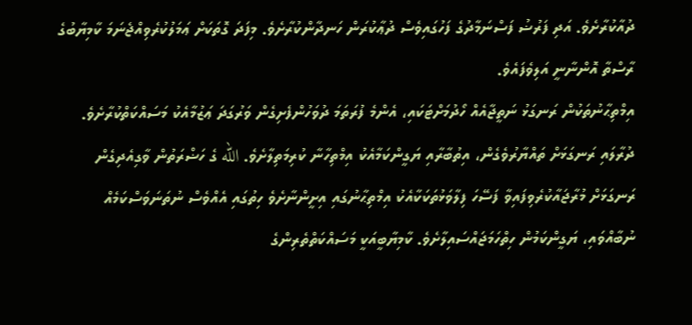ދުއާކުރާށެވެ. އަދި ފަރުޟު ފަސްނަމާދުގެ ފަހުގައިވެސް ދުޢާކުރަން ހަނދާންކުރާށެވެ. މިފަދަ ގޮތަކަށް ޢަމަލުކުރެވިއްޖެނަމަ ކާމިޔާބުގެ ރާސްތާ އޮންނާނީ އަލިވެފައެވެ.
އިމްތިޙާނުތަކުން ރަނގަޅު ނަތީޖާއެއް ހޯދުމަށްޓަކައި، އެންމެ ފުރަތަމަ ދުވަހުންފެށިގެން ވަރުގަދަ ޢަޒުމާއެކު މަސައްކަތްކުރާށެވެ. ދުރާލައި ރަނގަޅަށް ތައްޔާރުވެގެން، އިތުބާރާއި ޔަގީންކަމާއެކު އިމްތިހާނާ ކުރިމަތިލާށެވެ. الله ގެ ހަޟްރަތުން ވާގިއެދިގެން ރަނގަޅަށް މުރާޖައާކުރެވިފައިވާ ފަސޭހަ ފިލާވަޅުތަކަކާއެކު އިމްތިޙާނުގައި އިށީންނާށެވެ ހިތުގައި އެއްވެސް ނުތަނަވަސްކަމެއް ނުބާއްވައި، ޔަގީންކަމުން ހިތްހަމަޖައްސައިލާށެވެ. ކާމިޔާބީއަކީ މަސައްކަތްތެރިންގެ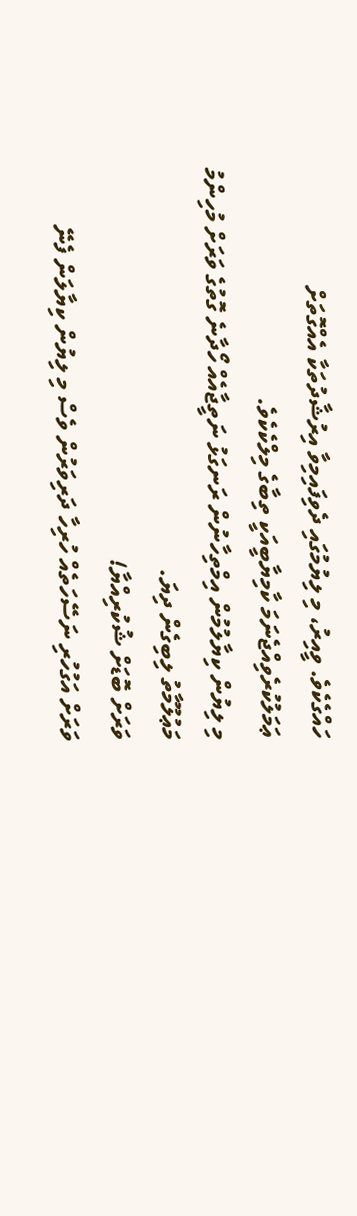ހައްގެކެވެ. ވީއިރު، މި ލިޔުމުގައި ދެވިފައިމިވާ އިރުޝާދުތަކާ އެއްގޮތަށް ޢަމަލުކުރެވިއްޖެނަމަ ކާމިޔާބީއަކީ ތިބާގެ މިލްކެކެވެ.
މި ލިޔުން ކިޔާލުމުން އިމްތިހާނުން ރަނގަޅު ނަތީޖާއެއް ހޯދާނެ ގޮތުގެ ވަރަށް މުހިންމު މަޢުލޫމާތު ލިބިގެން ދިޔަ.
ވަރަށް ބޮޑަށް ޝުކުރިއްޔާ!
ވަރަށް އަގުހުރި ނަސޭހަތެއް ހުރިހާ ދަރިވަރުން ވެސް މި ލިޔުން ކިޔާލަން ފެނޭ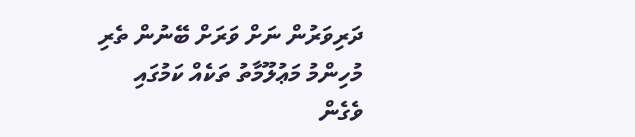ދަރިވަރުން ނަށް ވަރަށް ބޭނުން ތެރި މުހިންމު މަޢުލޫމާތު ތަކެއް ކަމުގައި ވެގެން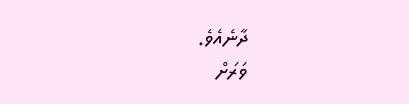ދާނެއެވެ.
ވަރަށް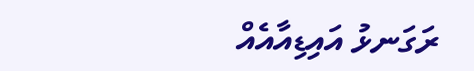ރަގަނޅު އައިޑިއާއެއް